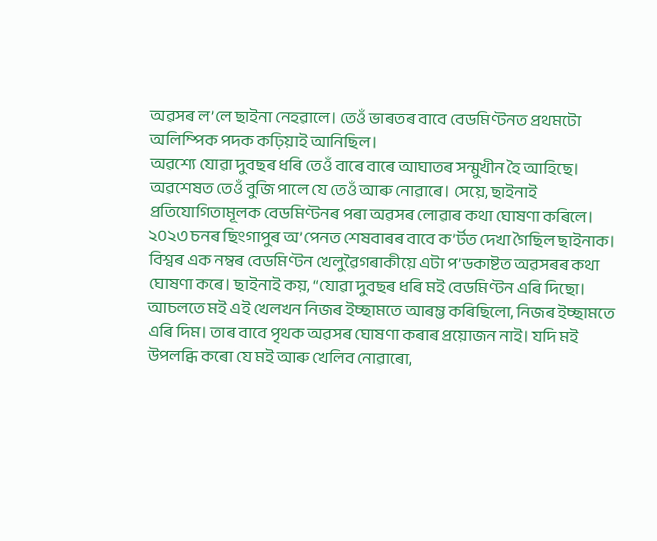অৱসৰ ল’লে ছাইনা নেহৱালে। তেওঁ ভাৰতৰ বাবে বেডমিণ্টনত প্ৰথমটো অলিম্পিক পদক কঢ়িয়াই আনিছিল।
অৱশ্যে যোৱা দুবছৰ ধৰি তেওঁ বাৰে বাৰে আঘাতৰ সন্মুখীন হৈ আহিছে। অৱশেষত তেওঁ বুজি পালে যে তেওঁ আৰু নোৱাৰে। সেয়ে, ছাইনাই প্ৰতিযোগিতামূলক বেডমিণ্টনৰ পৰা অৱসৰ লোৱাৰ কথা ঘোষণা কৰিলে। ২০২৩ চনৰ ছিংগাপুৰ অ’পেনত শেষবাৰৰ বাবে ক’ৰ্টত দেখা গৈছিল ছাইনাক।
বিশ্বৰ এক নম্বৰ বেডমিণ্টন খেলুৱৈগৰাকীয়ে এটা প’ডকাষ্টত অৱসৰৰ কথা ঘোষণা কৰে। ছাইনাই কয়, “যোৱা দুবছৰ ধৰি মই বেডমিণ্টন এৰি দিছো। আচলতে মই এই খেলখন নিজৰ ইচ্ছামতে আৰম্ভ কৰিছিলো, নিজৰ ইচ্ছামতে এৰি দিম। তাৰ বাবে পৃথক অৱসৰ ঘোষণা কৰাৰ প্ৰয়োজন নাই। যদি মই উপলব্ধি কৰো যে মই আৰু খেলিব নোৱাৰো,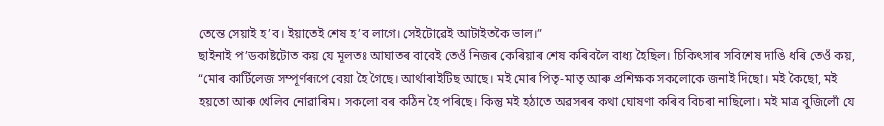তেন্তে সেয়াই হ’ব। ইয়াতেই শেষ হ’ব লাগে। সেইটোৱেই আটাইতকৈ ভাল।”
ছাইনাই প’ডকাষ্টটোত কয় যে মূলতঃ আঘাতৰ বাবেই তেওঁ নিজৰ কেৰিয়াৰ শেষ কৰিবলৈ বাধ্য হৈছিল। চিকিৎসাৰ সবিশেষ দাঙি ধৰি তেওঁ কয়, “মোৰ কাৰ্টিলেজ সম্পূৰ্ণৰূপে বেয়া হৈ গৈছে। আৰ্থাৰাইটিছ আছে। মই মোৰ পিতৃ-মাতৃ আৰু প্ৰশিক্ষক সকলোকে জনাই দিছো। মই কৈছো, মই হয়তো আৰু খেলিব নোৱাৰিম। সকলো বৰ কঠিন হৈ পৰিছে। কিন্তু মই হঠাতে অৱসৰৰ কথা ঘোষণা কৰিব বিচৰা নাছিলো। মই মাত্ৰ বুজিলোঁ যে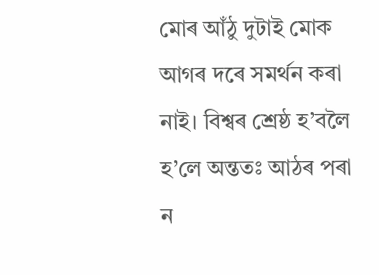মোৰ আঁঠু দুটাই মোক আগৰ দৰে সমৰ্থন কৰা নাই। বিশ্বৰ শ্ৰেষ্ঠ হ’বলৈ হ’লে অন্ততঃ আঠৰ পৰা ন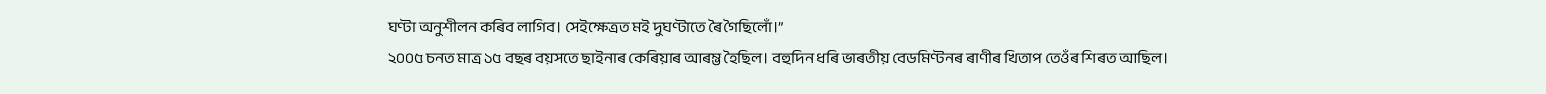ঘণ্টা অনুশীলন কৰিব লাগিব। সেইক্ষেত্ৰত মই দুঘণ্টাতে ৰৈ গৈছিলোঁ।”
২০০৫ চনত মাত্ৰ ১৫ বছৰ বয়সতে ছাইনাৰ কেৰিয়াৰ আৰম্ভ হৈছিল। বহুদিন ধৰি ভাৰতীয় বেডমিণ্টনৰ ৰাণীৰ খিতাপ তেওঁৰ শিৰত আছিল।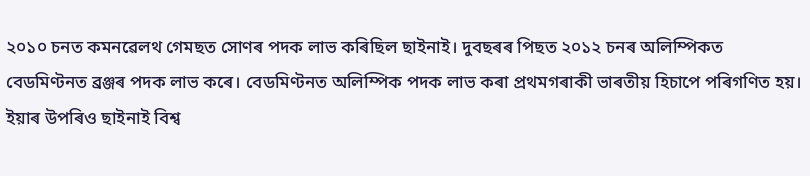২০১০ চনত কমনৱেলথ গেমছত সোণৰ পদক লাভ কৰিছিল ছাইনাই। দুবছৰৰ পিছত ২০১২ চনৰ অলিম্পিকত বেডমিণ্টনত ব্ৰঞ্জৰ পদক লাভ কৰে। বেডমিণ্টনত অলিম্পিক পদক লাভ কৰা প্ৰথমগৰাকী ভাৰতীয় হিচাপে পৰিগণিত হয়।
ইয়াৰ উপৰিও ছাইনাই বিশ্ব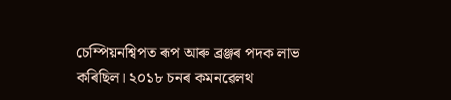চেম্পিয়নশ্বিপত ৰূপ আৰু ব্ৰঞ্জৰ পদক লাভ কৰিছিল। ২০১৮ চনৰ কমনৱেলথ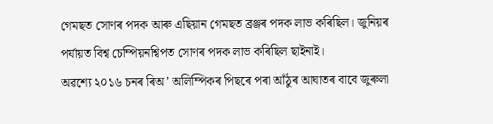গেমছত সোণৰ পদক আৰু এছিয়ান গেমছত ব্ৰঞ্জৰ পদক লাভ কৰিছিল। জুনিয়ৰ পৰ্যায়ত বিশ্ব চেম্পিয়নশ্বিপত সোণৰ পদক লাভ কৰিছিল ছাইনাই।
অৱশ্যে ২০১৬ চনৰ ৰিঅ’ অলিম্পিকৰ পিছৰে পৰা আঁঠুৰ আঘাতৰ বাবে জুৰুলা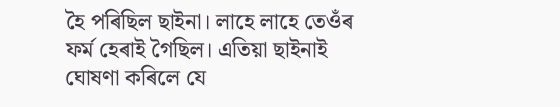হৈ পৰিছিল ছাইনা। লাহে লাহে তেওঁৰ ফৰ্ম হেৰাই গৈছিল। এতিয়া ছাইনাই ঘোষণা কৰিলে যে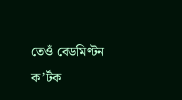তেওঁ বেডমিণ্টন ক’ৰ্টক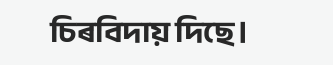চিৰবিদায় দিছে।